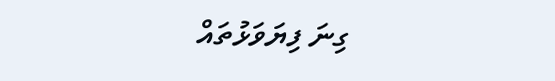ގިނަ ފިޔަވަޅުތައް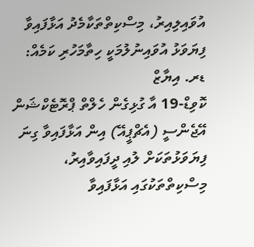އުވައިލިއިރު، މިސްކިތްތަކާމެދު އަޅާފައިވާ ފިޔަވަޅު އުވައިނުލުމަކީ ހިތާމަހުރި ކަމެއް: ޑރ. އިޔާޒް
ކޮވިޑް-19 އާ ގުޅިގެން ހެލްތް ޕްރޮޓެކްޝަން އޭޖެންސީ (އެޗްޕީއޭ) އިން އަޅާފައިވާ ގިނަ ފިޔަވަޅުތަކަށް ލުއި ދީފައިވާއިރު، މިސްކިތްތަކުގައި އަޅާފައިވާ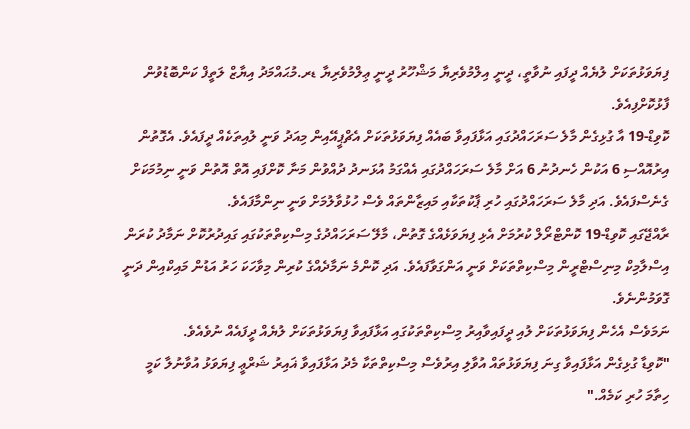ފިޔަވަޅުތަކަށް ލުޔެއް ދީފައި ނުވާތީ، ދީނީ އިލްމުވެރިޔާ މަޝްހޫރު ދީނީ ޢިލްމުވެރިޔާ ޑރ.މުޙައްމަދު އިޔާޒް ލަތީފް ކަންބޮޑުވުން ފާޅުކޮށްފިއެވެ.
ކޮވިޑް-19 އާ ގުޅިގެން މާލެ ސަރަހައްދުގައި އަޅާފައިވާ ބައެއް ފިޔަވަޅުތަކަށް އެޗްޕީއޭއިން މިއަދު ވަނީ ލުއިތަކެއް ދީފައެވެ. އެގޮތުން އިރުއޮއްސި 6 އަކުން ހެނދުނު 6 އަށް މާލެ ސަރަހައްދުގައި އެއްގަމު އުޅަނދު ދުއްވުން މަނާ ކޮށްފައި އޮތް އޮތުން ވަނީ ނިމުމަކަށް ގެނެސްފައެވެ. އަދި މާލެ ސަރަހައްދުގައި ހުރި ޕާކުތަކާއި މައިޒާންތައް ވެސް ހުޅުވާލުމަށް ވަނީ ނިންމާފައެވެ.
ރާއްޖޭގައި ކޮވިޑް-19 ކޮންޓްރޯލް ކުރުމަށް އެޅި ފިޔަވަޅެއްގެ ގޮތުން، މާލޭ ސަރަހައްދުގެ މިސްކިތްތަކުގައި ގައިދުރުކޮށް ނަމާދު ކުރަން އިސްލާމިކް މިނިސްޓްރީން މިސްކިތްތަކަށް ވަނީ އަންގަވާފައެވެ. އަދި ކޮންމެ ނަމާދެއްގެ ކުރިން މިވާހަކަ ހަރު އަޑުން މައިކްއިން ދަނީ ގޮވަމުންނެވެ.
ނަމަވެސް އެހެން ފިޔަވަޅުތަކަށް ލުއި ދީފައިވާއިރު މިސްކިތްތަކުގައި އަޅާފައިވާ ފިޔަވަޅުތަކަށް ލުޔެއް ދީފައެއް ނުވެއެވެ.
"ކޮވިޑާ ގުޅިގެން އަޅާފައިވާ ގިނަ ފިޔަވަޅުތައް އުވާލި އިރުވެސް މިސްކިތްތަކާ މެދު އަޅާފައިވާ ޣައިރު ޝަރްޢީ ފިޔަވަޅު އުވާނުލާ ކަމީ ހިތާމަ ހުރި ކަމެއް."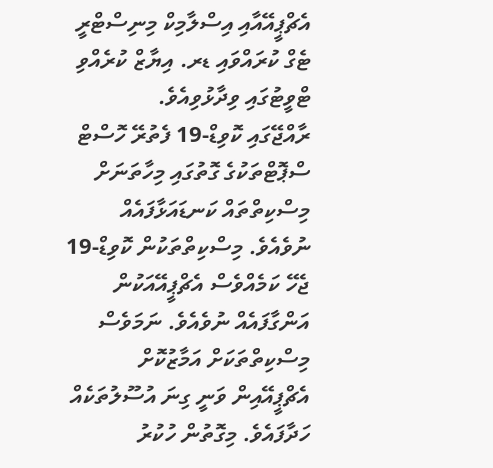އެޗްޕީއޭއާއި އިސްލާމިކް މިނިސްޓްރީ ޓެގް ކުރައްވައި ޑރ. އިޔާޒް ކުރެއްވި ޓްވީޓުގައި ވިދާޅުވިއެވެ.
ރާއްޖޭގައި ކޮވިޑް-19 ފެތުރޭ ހޮސްޓް ސްޕޮޓްތަކުގެ ގޮތުގައި މިހާތަނަށް މިސްކިތްތައް ކަނޑައަޅާފައެއް ނުވެއެވެ. މިސްކިތްތަކުން ކޮވިޑް-19 ޖެހޭ ކަމެއްވެސް އެޗްޕީއޭއަކުން އަންގާފައެއް ނުވެއެވެ. ނަމަވެސް މިސްކިތްތަކަށް އަމާޒުކޮށް އެޗްޕީއޭއިން ވަނީ ގިނަ އުސޫލުތަކެއް ހަދާފައެވެ. މިގޮތުން ހުކުރު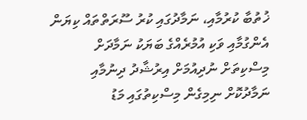ޚުތުބާ ކުރުމާއި، ނަމާދުގައި ކުރު ސޫރަތްތައް ކިޔަން އެންގުމާއި ވަކި އުމުރެއްގެ ބަޔަކު ނަމާދަށް މިސްކިތަށް ނުދިއުމަށް އިރުޝާދު ދިނުމާއި ނަމާދުކޮށް ނިމިގެން މިސްކިތުގައި މަޑު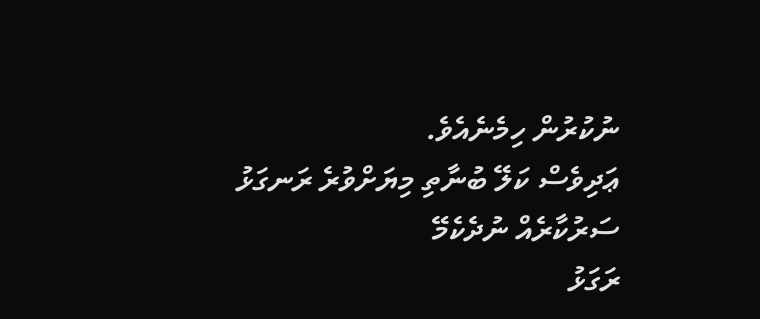ނުކުރުން ހިމެނެއެވެ.
ޢަދިވެސް ކަލޭ ބުނާތި މިޔަށްވުރެ ރަނގަޅު ސަރުކާރެއް ނުދެކެމޭ
ރަގަޅު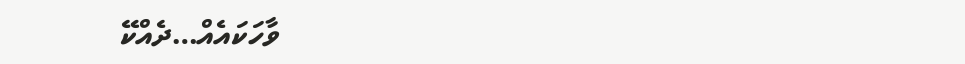ވާހަކައެއް…ދެއްކޭ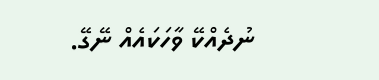ނުދެއްކޭ ވާހަކައެއް ނޭގޭ.